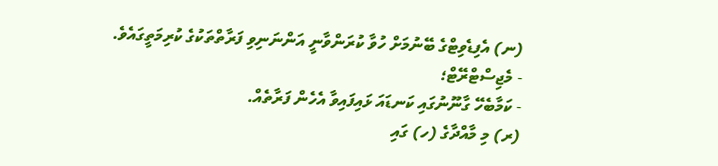(ނ) އެފިޑެވިޓްގެ ބޭނުމަށް ހުވާ ކުރަންވާނީ އަންނަނިވި ފަރާތްތަކުގެ ކުރިމަތީގައެވެ.
- މެޖިސްޓްރޭޓް؛
- ކަމާބެހޭ ގާނޫނުގައި ކަނޑައަ ޅައިފައިވާ އެހެން ފަރާތެއް.
(ރ) މި މާއްދާގެ (ހ) ގައި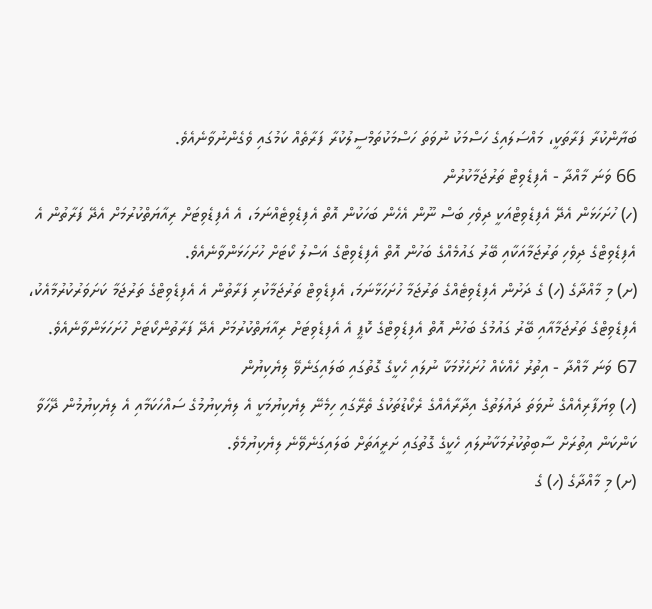ބަޔާންކުރާ ފަރާތަކީ، މައްސަލައިގެ ހަސްމަކު ނުވަތަ ހަސްމަކުތަމްސީލުކުރާ ފަރާތެއް ކަމުގައި ވެގެންނުވާނެއެވެ.
66 ވަނަ މާއްދާ - އެފިޑެވިޓް ތަރުޖަމާކުރުން
(ހ) ހުށަހަޅަން އެދޭ އެފިޑެވިޓްއަކީ ދިވެހި ބަސް ނޫން އެހެން ބަހަކުން އޮތް އެފިޑެވިޓެއްނަމަ، އެ އެފިޑެވިޓަށް ރިއާޔަތްކުރުމަށް އެދޭ ފަރާތުން އެ އެފިޑެވިޓްގެ ދިވެހި ތަރުޖަމާއަކާއި ބޭރު ގައުމެއްގެ ބަހުން އޮތް އެފިޑެވިޓްގެ އަސްލު ކޯޓަށް ހުށަހަޅަންވާނެއެވެ.
(ށ) މި މާއްދާގެ (ހ) ގެ ދަށުން އެފިޑެވިޓެއްގެ ތަރުޖަމާ ހުށަހަޅާނަމަ، އެފިޑެވިޓް ތަރުޖަމާކުރި ފަރާތުން އެ އެފިޑެވިޓްގެ ތަރުޖަމާ ކަށަވަރުކުރުމާއެކު، އެފިޑެވިޓްގެ ތަރުޖަމާއާއި ބޭރު ގައުމުގެ ބަހުން އޮތް އެފިޑެވިޓްގެ ކޮޕީ އެ އެފިޑެވިޓަށް ރިއާޔަތްކުރުމަށް އެދޭ ފަރާތުންކޯޓަށް ހުށަހަޅަންވާނެއެވެ.
67 ވަނަ މާއްދާ - އިތުރު ހެއްކެއް ހުށަހެޅުމަކާ ނުލައި ހެކީގެ ގޮތުގައި ބަލައިގަނެވޭ ލިޔެކިޔުން
(ހ) ވިޔަފާރިއެއްގެ ނުވަތަ ދައުލަތުގެ އިދާރާއެއްގެ ރެކޯޑުތަކުގެ ތެރޭގައި ހިމެނޭ ލިޔެކިޔުމަކީ އެ ލިޔެކިޔުމުގެ ސައްހަކަމާއި އެ ލިޔެކިޔުމުން ދޭހަވާ ކަންކަން އިތުރަށް ސާބިތުކުރުމަކާނުލައި ހެކީގެ ގޮތުގައި ށަރީއަތަށް ބަލައިގަނެވޭނެ ލިޔެކިޔުމެވެ.
(ށ) މި މާއްދާގެ (ހ) ގެ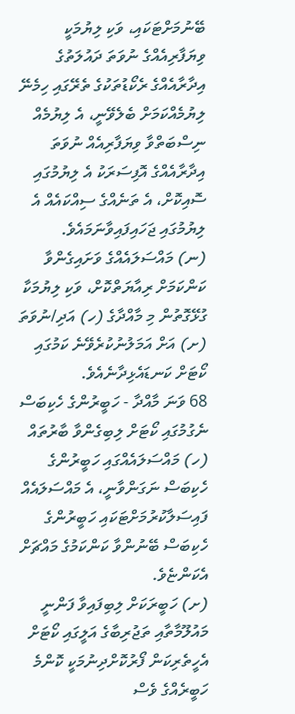ބޭނުމަށްޓަކައި، ވަކި ލިޔުމަކީ ވިޔަފާރިއެއްގެ ނުވަތަ ދައުލަތުގެ އިދާރާއެއްގެ ރެކޯޑުތަކުގެ ތެރޭގައި ހިމެނޭ ލިޔުމެއްކަމަށް ބެލެވޭނީ، އެ ލިޔުމެއް ނިސްބަތްވާ ވިޔަފާރިއެއް ނުވަތަ އިދާރާއެއްގެ އޮފިސަރަކު އެ ލިޔުމުގައި ސޮއިކޮށް، އެ ތަނެއްގެ ސިއްކައެއް އެ ލިޔުމުގައި ޖަހައިފައިވާނަމައެވެ.
(ނ) މައްސަލައެއްގެ ވަށައިގެންވާ ކަންކަމަށް ރިއާޔަތްކޮށް، ވަކި ލިޔުމަކާ ގުޅޭގޮތުން މި މާއްދާގެ (ހ) އަދި/ނުވަތަ (ށ) އަށް އަމަލުނުކުރެވޭނެ ކަމުގައި ކޯޓަށް ކަނޑައެޅިދާނެއެވެ.
68 ވަނަ މާއްދާ - ހަބީރުންގެ ހެކިބަސް ނެގުމުގައި ކޯޓަށް ލިބިގެންވާ ބާރުތައް
(ހ) މައްސަލައެއްގައި ހަބީރުންގެ ހެކިބަސް ނަގަންވާނީ، އެ މައްސަލައެއް ފައިސަލާކުރުމަށްޓަކައި ހަބީރުންގެ ހެކިބަސް ބޭނުންވާ ކަންކަމުގެ މައްޗަށް އެކަންޏެވެ.
(ށ) ހަބީރަކަށް ލިބިފައިވާ ފަންނީ މައުލޫމާތާއި ތަޖުރިބާގެ އަލީގައި ކޯޓަށް އެހީތެރިކަން ފޯރުކޮށްދިނުމަކީ ކޮންމެ ހަބީރެއްގެ ވެސް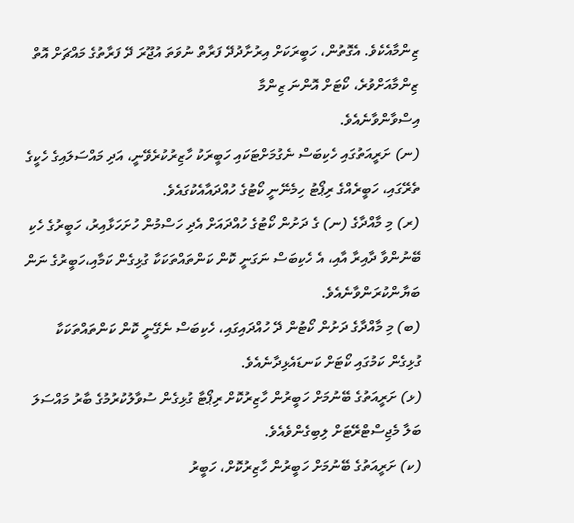ޒިންމާއެކެވެ. އެގޮތުން، ހަބީރަކަށް އިރުށާދުދޭ ފަރާތް ނުވަތަ އުޖޫރަ ދޭ ފަރާތުގެ މައްޗަށް އޮތް ޒިންމާއަށްވުރެ، ކޯޓަށް އޮންނަ ޒިންމާ
އިސްވާންވާނެއެވެ.
(ނ) ށަރީއަތުގައި ހެކިބަސް ނެގުމަށްޓަކައި ހަބީރަކު ހާޒިރުކުރެވޭނީ، އަދި މައްސަލައިގެ ހެކީގެ ތެރޭގައި، ހަބީރެއްގެ ރިޕޯޓު ހިމެނޭނީ ކޯޓުގެ ހުއްދައާއެކުގައެވެ.
(ރ) މި މާއްދާގެ (ނ) ގެ ދަށުން ކޯޓުގެ ހުއްދައަށް އެދި ހަސްމުން ހުށަހަޅާއިރު، ހަބީރުގެ ހެކި ބޭނުންވާ ދާއިރާ އާއި، އެ ހެކިބަސް ނަގަނީ ކޮން ކަންތައްތަކަކާ ގުޅިގެން ކަމާއި،ހަބީރުގެ ނަން ބަޔާންކުރަންވާނެއެވެ.
(ބ) މި މާއްދާގެ ދަށުން ކޯޓުން ދޭ ހުއްދައިގައި، ހެކިބަސް ނެގޭނީ ކޮން ކަންތައްތަކަކާ ގުޅިގެން ކަމުގައި ކޯޓަށް ކަނޑައެޅިދާނެއެވެ.
(ޅ) ށަރީއަތުގެ ބޭނުމަށް ހަބީރުން ހާޒިރުކޮށް ރިޕޯޓާ ގުޅިގެން ސުވާލުކުރުމުގެ ބާރު މައްސަލަ ބަލާ މެޖިސްޓްރޭޓަށް ލިބިގެންވެއެވެ.
(ކ) ށަރީއަތުގެ ބޭނުމަށް ހަބީރުން ހާޒިރުކޮށް، ހަބީރު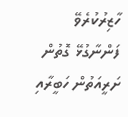ހާޒިރުކުރެވޭ ފަންނާގުޅޭ ގޮތުން ށަރީއަތުން ހަބީރާއި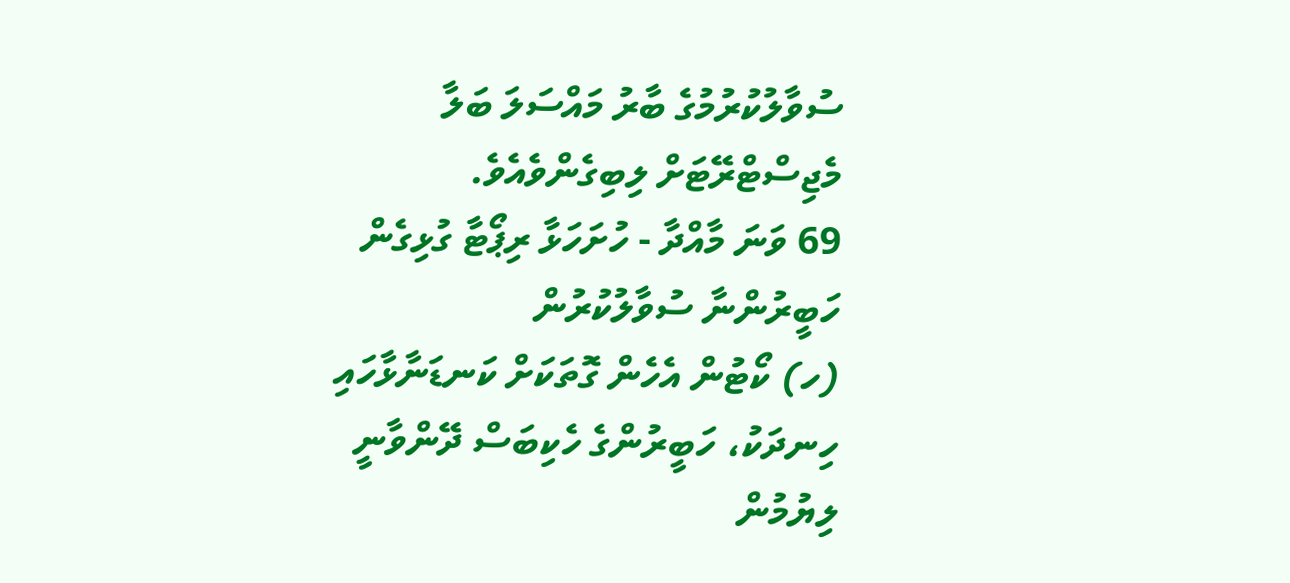ސުވާލުކުރުމުގެ ބާރު މައްސަލަ ބަލާ މެޖިސްޓްރޭޓަށް ލިބިގެންވެއެވެ.
69 ވަނަ މާއްދާ - ހުށަހަޅާ ރިޕޯޓާ ގުޅިގެން ހަބީރުންނާ ސުވާލުކުރުން
(ހ) ކޯޓުން އެހެން ގޮތަކަށް ކަނޑަނާޅާހައި ހިނދަކު، ހަބީރުންގެ ހެކިބަސް ދޭންވާނީ ލިޔުމުން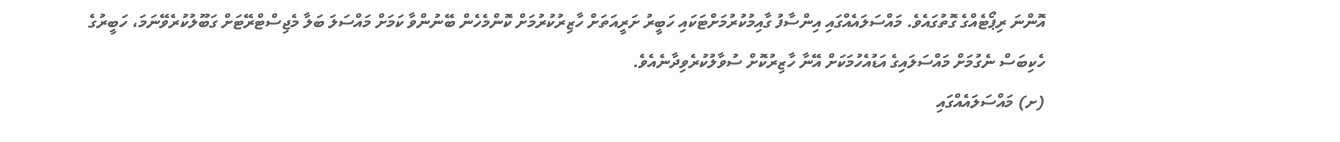އޮންނަ ރިޕޯޓެއްގެ ގޮތުގައެވެ. މައްސަލައެއްގައި އިންސާފު ގާއިމުކުރުމަށްޓަކައި ހަބީރު ށަރީއަތަށް ހާޒިރުކުރުމަށް ކޮންމެހެން ބޭނުންވާ ކަމަށް މައްސަލަ ބަލާ މެޖިސްޓްރޭޓަށް ގަބޫލުކުރެވޭނަމަ، ހަބީރުގެ ހެކިބަސް ނެގުމަށް މައްސަލައިގެ އަޑުއެހުމަކަށް އޭނާ ހާޒިރުކޮށް ސުވާލުކުރެވިދާނެއެވެ.
(ށ) މައްސަލައެއްގައި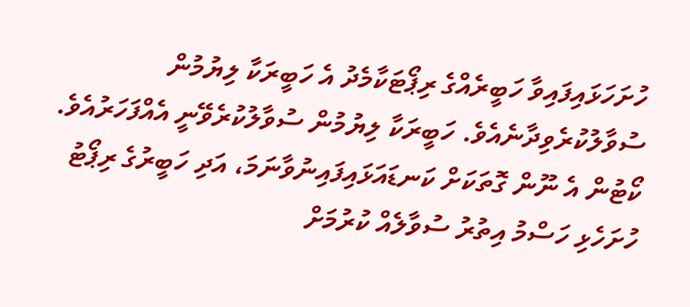ހުށަހަޅައިފައިވާ ހަބީރެއްގެ ރިޕޯޓަކާމެދު އެ ހަބީރަކާ ލިޔުމުން ސުވާލުކުރެވިދާނެއެވެ. ހަބީރަކާ ލިޔުމުން ސުވާލުކުރެވޭނީ އެއްފަހަރުއެވެ. ކޯޓުން އެ ނޫން ގޮތަކަށް ކަނޑައަޅައިފައިނުވާނަމަ، އަދި ހަބީރުގެ ރިޕޯޓު ހުށަހެޅި ހަސްމު އިތުރު ސުވާލެއް ކުރުމަށް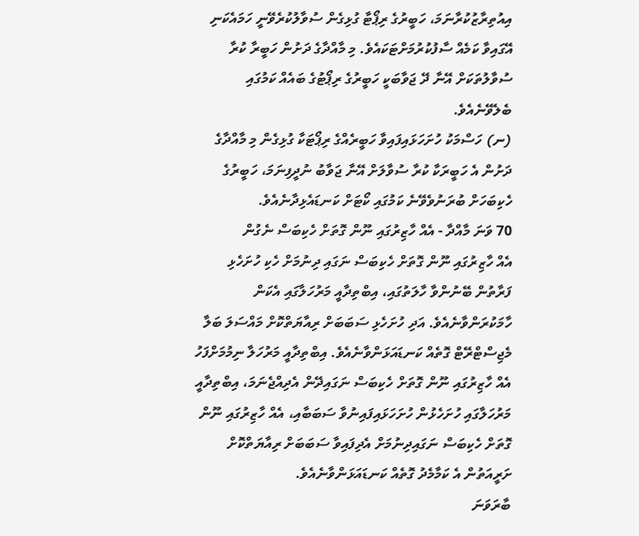އިއުތިރާޒުކުރާނަމަ، ހަބީރުގެ ރިޕޯޓާ ގުޅިގެން ސުވާލުކުރެވޭނީ ހަމައެކަނި އޭގައިވާ ކަމެއް ސާފުކުރުމަށްޓަކައެވެ. މި މާއްދާގެ ދަށުން ހަބީރާ ކުރާ ސުވާލުތަކަށް އޭނާ ދޭ ޖަވާބަކީ ހަބީރުގެ ރިޕޯޓުގެ ބައެއް ކަމުގައި ބެލެވޭނެއެވެ.
(ނ) ހަސްމަކު ހުށަހަޅައިފައިވާ ހަބީރެއްގެ ރިޕޯޓަކާ ގުޅިގެން މި މާއްދާގެ ދަށުން އެ ހަބީރަކާ ކުރާ ސުވާލަށް އޭނާ ޖަވާބު ނުދީފިނަމަ، ހަބީރުގެ ހެކިބަހަށް ބުރަނުވެވޭނެ ކަމުގައި ކޯޓަށް ކަނޑައެޅިދާނެއެވެ.
70 ވަނަ މާއްދާ - އެއް ހާޒިރުގައި ނޫން ގޮތަށް ހެކިބަސް ނެގުން
އެއް ހާޒިރުގައި ނޫން ގޮތަށް ހެކިބަސް ނަގައި ދިނުމަށް ހެކި ހުށަހެޅި ފަރާތުން ބޭނުންވާ ހާލަތުގައި، އިބްތިދާއީ މަރުހަލާގައި އެކަން ހާމަކުރަންވާނެއެވެ. އަދި ހުށަހެޅި ސަބަބަށް ރިއާޔަތްކޮށް މައްސަލަ ބަލާ މެޖިސްޓްރޭޓް ގޮތެއް ކަނޑައަޅަންވާނެއެވެ. އިބްތިދާއީ މަރުހަލާ ނިމުމަށްފަހު އެއް ހާޒިރުގައި ނޫން ގޮތަށް ހެކިބަސް ނަގައިދޭން އެދިއްޖެނަމަ، އިބްތިދާއީ މަރުހަލާގައި ހުށަހެޅުން ހުށަހަޅައިފައިނުވާ ސަބަބާއި، އެއް ހާޒިރުގައި ނޫން ގޮތަށް ހެކިބަސް ނަގައިދިނުމަށް އެދިފައިވާ ސަބަބަށް ރިއާޔަތްކޮށް ށަރީއަތުން އެ ކަމާމެދު ގޮތެއް ކަނޑައަޅަންވާނެއެވެ.
ބާރަވަނަ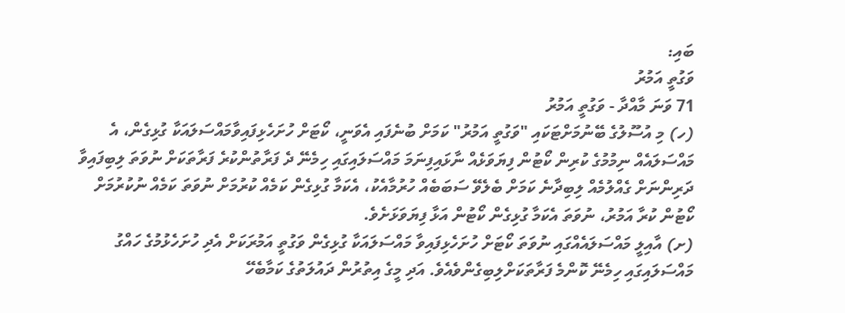ބައި:
ވަގުތީ އަމުރު
71 ވަނަ މާއްދާ - ވަގުތީ އަމުރު
(ހ) މި އުސޫލުގެ ބޭނުމަށްޓަކައި "ވަގުތީ އަމުރު" ކަމަށް ބުނެފައި އެވަނީ، ކޯޓަށް ހުށަހެޅިފައިވާމައްސަލައަކާ ގުޅިގެން، އެ މައްސަލައެއް ނިމުމުގެ ކުރިން ކޯޓުން ފިޔަވަޅެއް ނާޅައިފިނަމަ މައްސަލައިގައި ހިމެނޭ ދެ ފަރާތުންކުރެ ފަރާތަކަށް ނުވަތަ ލިބިފައިވާ ދަރިންނަށް ގެއްލުމެއް ލިބިދާނެ ކަމަށް ބެލެވޭ ސަބަބެއް ހުރުމާއެކު، އެކަމާ ގުޅިގެން ކަމެއް ކުރުމަށް ނުވަތަ ކަމެއް ނުކުރުމަށް ކޯޓުން ކުރާ އަމުރު، ނުވަތަ އެކަމާ ގުޅިގެން ކޯޓުން އަޅާ ފިޔަވަޅަށެވެ.
(ށ) އާއިލީ މައްސަލައެއްގައި ނުވަތަ ކޯޓަށް ހުށަހެޅިފައިވާ މައްސަލައަކާ ގުޅިގެން ވަގުތީ އަމުރަކަށް އެދި ހުށަހެޅުމުގެ ހައްގު މައްސަލައިގައި ހިމެނޭ ކޮންމެ ފަރާތަކަށްލިބިގެންވެއެވެ. އަދި މީގެ އިތުރުން ދައުލަތުގެ ކަމާބެހޭ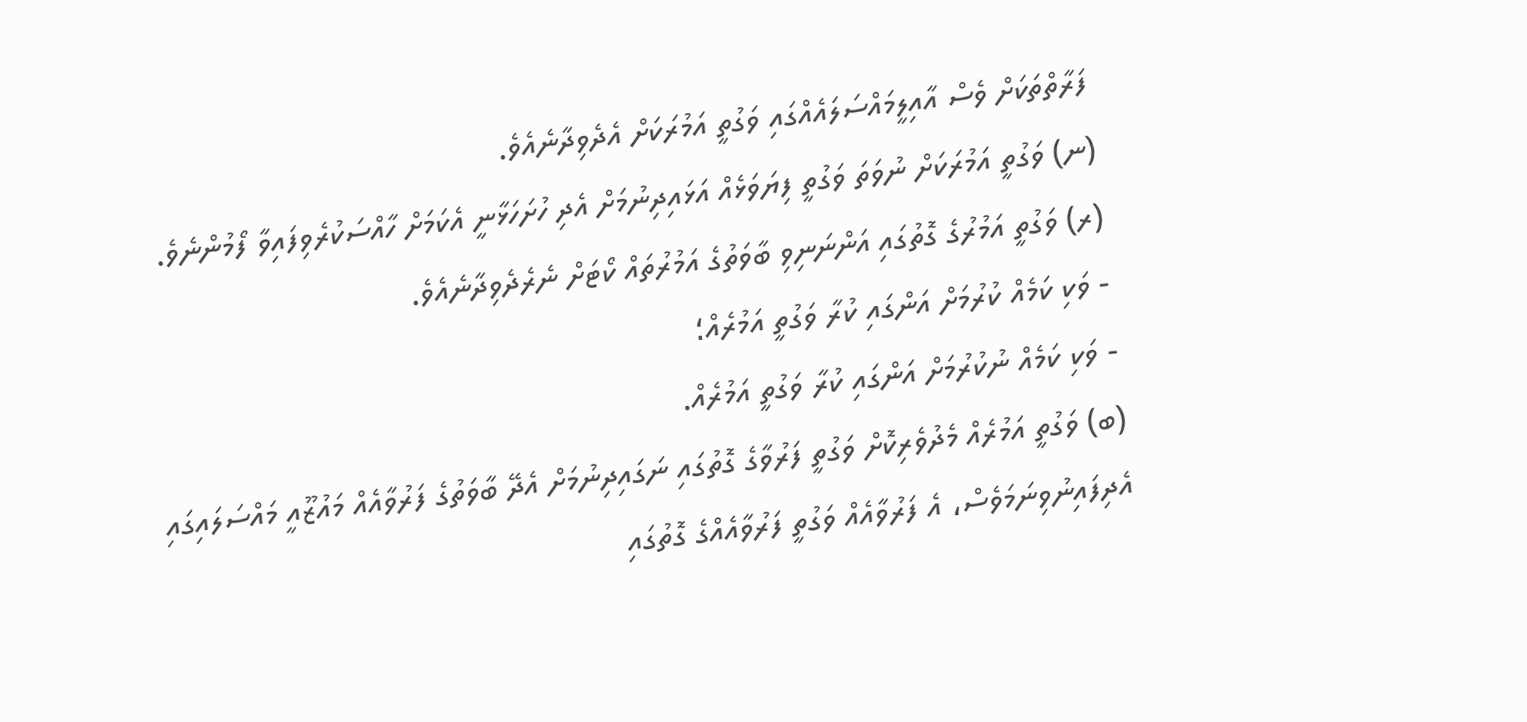ފަރާތްތަކަށް ވެސް އާއިލީމައްސަލައެއްގައި ވަގުތީ އަމުރަކަށް އެދެވިދާނެއެވެ.
(ނ) ވަގުތީ އަމުރަކަށް ނުވަތަ ވަގުތީ ފިޔަވަޅެއް އަޅައިދިނުމަށް އެދި ހުށަހަޅާނީ އެކަމަށް ހާއްސަކުރެވިފައިވާ ފޯމުންނެވެ.
(ރ) ވަގުތީ އަމުރުގެ ގޮތުގައި އަންނަނިވި ބާވަތުގެ އަމުރުތައް ކޯޓަށް ނެރެދެވިދާނެއެވެ.
- ވަކި ކަމެއް ކުރުމަށް އަންގައި ކުރާ ވަގުތީ އަމުރެއް؛
- ވަކި ކަމެއް ނުކުރުމަށް އަންގައި ކުރާ ވަގުތީ އަމުރެއް.
(ބ) ވަގުތީ އަމުރެއް މެދުވެރިކޮށް ވަގުތީ ފަރުވާގެ ގޮތުގައި ނަގައިދިނުމަށް އެދޭ ބާވަތުގެ ފަރުވާއެއް މައުޒޫއީ މައްސަލައިގައި އެދިފައިނުވިނަމަވެސް، އެ ފަރުވާއެއް ވަގުތީ ފަރުވާއެއްގެ ގޮތުގައި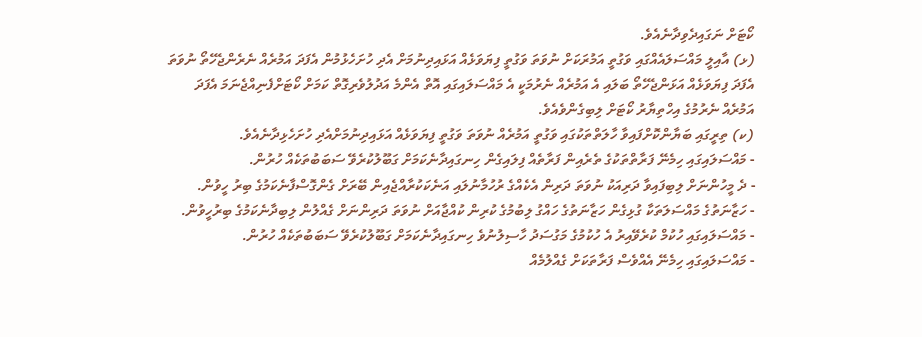ކޯޓަށް ނަގައިދެވިދާނެއެވެ.
(ޅ) އާއިލީ މައްސަލައެއްގައި ވަގުތީ އަމުރަކަށް ނުވަތަ ވަގުތީ ފިޔަވަޅެއް އަޅައިދިނުމަށް އެދި ހުށަހެޅުމުން އެފަދަ އަމުރެއް ނެރެންޖެހޭތޯ ނުވަތަ އެފަދަ ފިޔަވަޅެއް އަޅަންޖެހޭތޯ ބަލައި އެ އަމުރެއް ނެރުމަކީ އެ މައްސަލައިގައި އޮތް އެންމެ އަދުލުވެރިގޮތް ކަމަށް ކޯޓަށްފެނިއްޖެނަމަ އެފަދަ އަމުރެއް ނެރުމުގެ އިހްތިޔާރު ކޯޓަށް ލިބިގެންވެއެވެ.
(ކ) ތިރީގައި ބަޔާންކޮށްފައިވާ ހާލަތްތަކުގައި ވަގުތީ އަމުރެއް ނުވަތަ ވަގުތީ ފިޔަވަޅެއް އަޅައިދިނުމަށްއެދި ހުށަހެޅިދާނެއެވެ.
- މައްސަލައިގައި ހިމެނޭ ފަރާތްތަކުގެ ތެރެއިން ފަރާތެއް ފިލައިގެން ހިނގައިދާނެކަމަށް ގަބޫލުކުރެވޭ ސަބަބުތަކެއް ހުރުން.
- ދެ މީހުންނަށް ލިބިފައިވާ ދަރިއަކު ނުވަތަ ދަރިން އެކެއްގެ ރުހުމާނުލައި އަނެކަކުރާއްޖެއިން ބޭރަށް ގެންގޮސްފާނެކަމުގެ ބިރު ހީވުން.
- ހަޒާނަތުގެ މައްސަލަތަކާ ގުޅިގެން ހަޒާނަތުގެ ހައްގު ލިބުމުގެ ކުރިން ކުއްޖާއަށް ނުވަތަ ދަރިންނަށް ގެއްލުން ލިބިދާނެކަމުގެ ބިރުހީވުން.
- މައްސަލައިގައި ހުކުމް ކުރެވޭއިރު އެ ހުކުމުގެ މަގުސަދު ހާސިލުނުވެ ހިނގައިދާނެކަމަށް ގަބޫލުކުރެވޭ ސަބަބުތަކެއް ހުރުން.
- މައްސަލައިގައި ހިމެނޭ އެއްވެސް ފަރާތަކަށް ގެއްލުމެއް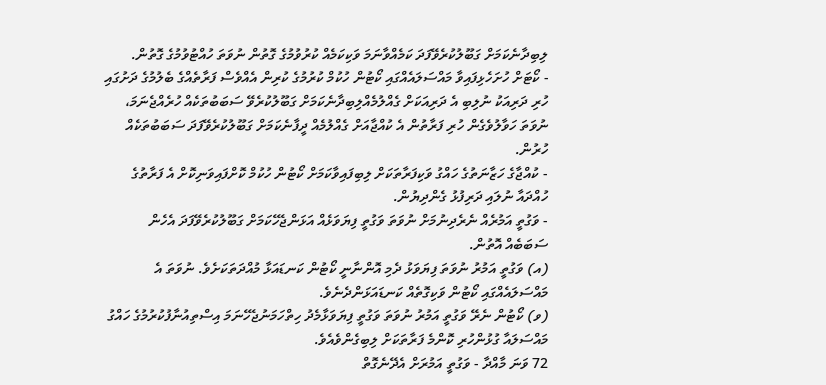ލިބިދާނެކަމަށް ގަބޫލުކުރެވޭފަދަ ކަމެއްވާނަމަ ވަކިކަމެއް ކުރުވުމުގެ ގޮތުން ނުވަތަ ހުއްޓުވުމުގެ ގޮތުން.
- ކޯޓަށް ހުށަހެޅިފައިވާ މައްސަލައެއްގައި ކޯޓުން ހުކުމް ކުރުމުގެ ކުރިން އެއްވެސް ފަރާތެއްގެ ބެލުމުގެ ދަށުގައި ހުރި ދަރިއަކު ނުލިބި އެ ދަރިއަކަށް ގެއްލުމެއްލިބިދާނެކަމަށް ގަބޫލުކުރެވޭ ސަބަބުތަކެއް ހުރެއްޖެނަމަ، ނުވަތަ ހަވާލުވެގެން ހުރި ފަރާތުން އެ ކުއްޖާއަށް ގެއްލުމެއް ދީފާނެކަމަށް ގަބޫލުކުރެވޭފަދަ ސަބަބުތަކެއް ހުރުން.
- ކުއްޖާގެ ހަޒާނަތުގެ ހައްގު ވަކިފަރާތަކަށް ލިބިފައިވާކަމަށް ކޯޓުން ހުކުމް ކޮށްފައިވަނިކޮށް އެ ފަރާތުގެ ހުއްދައާ ނުލައި ދަރިފުޅު ގެންދިޔުން.
- ވަގުތީ އަމުރެއް ނެރެދިނުމަށް ނުވަތަ ވަގުތީ ފިޔަވަޅެއް އަޅަންޖެހޭކަމަށް ގަބޫލުކުރެވޭފަދަ އެހެން ސަބަބެއް އޮތުން.
(އ) ވަގުތީ އަމުރު ނުވަތަ ފިޔަވަޅު ދެމި އޮންނާނީ ކޯޓުން ކަނޑައަޅާ މުއްދަތަކަށެވެ. ނުވަތަ އެ މައްސަލައެއްގައި ކޯޓުން ވަކިގޮތެއް ކަނޑައަޅަންދެނެވެ.
(ވ) ކޯޓުން ނެރޭ ވަގުތީ އަމުރު ނުވަތަ ވަގުތީ ފިޔަވަޅާމެދު ހިތްހަމަނުޖެހޭނަމަ އިސްތިއުނާފުކުރުމުގެ ހައްގު މައްސަލައާ ގުޅުންހުރި ކޮންމެ ފަރާތަކަށް ލިބިގެންވެއެވެ.
72 ވަނަ މާއްދާ - ވަގުތީ އަމުރަށް އެދޭނެގޮތް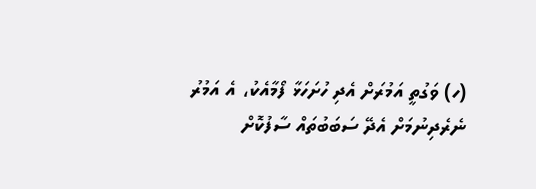(ހ) ވަގުތީ އަމުރަށް އެދި ހުށަހަޅާ ފޯމާއެކު، އެ އަމުރު ނެރެދިނުމަށް އެދޭ ސަބަބުތައް ސާފުކޮށް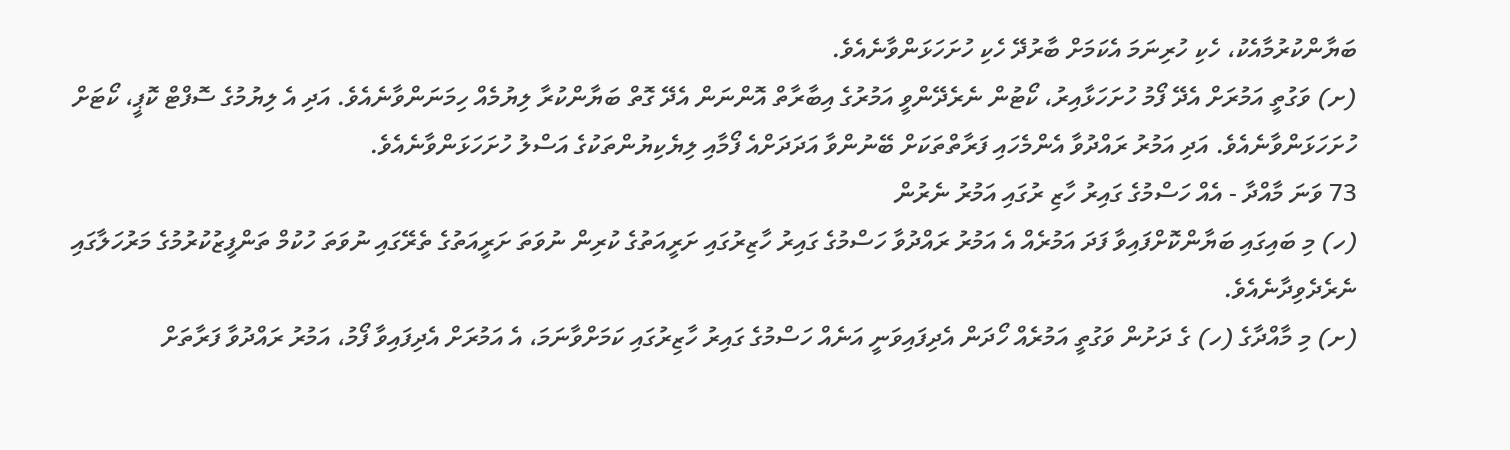ބަޔާންކުރުމާއެކު، ހެކި ހުރިނަމަ އެކަމަށް ބާރުދޭ ހެކި ހުށަހަޅަންވާނެއެވެ.
(ށ) ވަގުތީ އަމުރަށް އެދޭ ފޯމު ހުށަހަޅާއިރު، ކޯޓުން ނެރެދޭންވީ އަމުރުގެ އިބާރާތް އޮންނަން އެދޭ ގޮތް ބަޔާންކުރާ ލިޔުމެއް ހިމަނަންވާނެއެވެ. އަދި އެ ލިޔުމުގެ ސޮފްޓް ކޮޕީ، ކޯޓަށް ހުށަހަޅަންވާނެއެވެ. އަދި އަމުރު ރައްދުވާ އެންމެހައި ފަރާތްތަކަށް ބޭނުންވާ އަދަދަށްއެ ފޯމާއި ލިޔެކިޔުންތަކުގެ އަސްލު ހުށަހަޅަންވާނެއެވެ.
73 ވަނަ މާއްދާ - އެއް ހަސްމުގެ ގައިރު ހާޒި ރުގައި އަމުރު ނެރުން
(ހ) މި ބައިގައި ބަޔާންކޮށްފައިވާ ފަދަ އަމުރެއް އެ އަމުރު ރައްދުވާ ހަސްމުގެ ގައިރު ހާޒިރުގައި ށަރީއަތުގެ ކުރިން ނުވަތަ ށަރީއަތުގެ ތެރޭގައި ނުވަތަ ހުކުމް ތަންފީޒުކުރުމުގެ މަރުހަލާގައި ނެރެދެވިދާނެއެވެ.
(ށ) މި މާއްދާގެ (ހ) ގެ ދަށުން ވަގުތީ އަމުރެއް ހޯދަން އެދިފައިވަނީ އަނެއް ހަސްމުގެ ގައިރު ހާޒިރުގައި ކަމަށްވާނަމަ، އެ އަމުރަށް އެދިފައިވާ ފޯމު، އަމުރު ރައްދުވާ ފަރާތަށް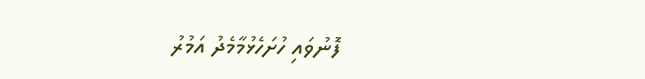ފޮނުވައި ހުށަހެޅުމާމެދު އަމުރު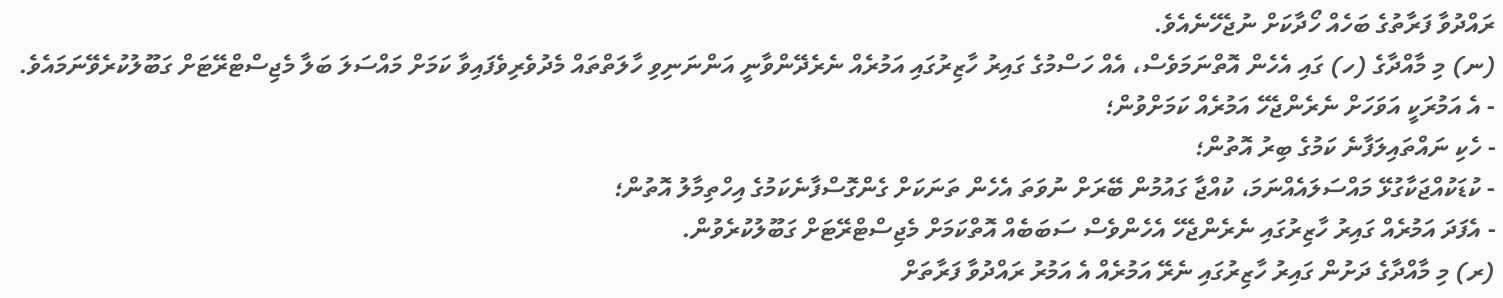ރައްދުވާ ފަރާތުގެ ބަހެއް ހޯދާކަށް ނުޖެހޭނެއެވެ.
(ނ) މި މާއްދާގެ (ހ) ގައި އެހެން އޮތްނަމަވެސް، އެއް ހަސްމުގެ ގައިރު ހާޒިރުގައި އަމުރެއް ނެރެދޭންވާނީ އަންނަނިވި ހާލަތްތައް މެދުވެރިވެފައިވާ ކަމަށް މައްސަލަ ބަލާ މެޖިސްޓްރޭޓަށް ގަބޫލުކުރެވޭނަމައެވެ.
- އެ އަމުރަކީ އަވަހަށް ނެރެންޖެހޭ އަމުރެއް ކަމަށްވުން؛
- ހެކި ނައްތައިލަފާނެ ކަމުގެ ބިރު އޮތުން؛
- ކުޑަކުއްޖަކާގުޅޭ މައްސަލައެއްނަމަ، ކުއްޖާ ގައުމުން ބޭރަށް ނުވަތަ އެހެން ތަނަކަށް ގެންގޮސްފާނެކަމުގެ އިހްތިމާލު އޮތުން؛
- އެފަދަ އަމުރެއް ގައިރު ހާޒިރުގައި ނެރެންޖެހޭ އެހެންވެސް ސަބަބެއް އޮތްކަމަށް މެޖިސްޓްރޭޓަށް ގަބޫލުކުރެވުން.
(ރ) މި މާއްދާގެ ދަށުން ގައިރު ހާޒިރުގައި ނެރޭ އަމުރެއް އެ އަމުރު ރައްދުވާ ފަރާތަށް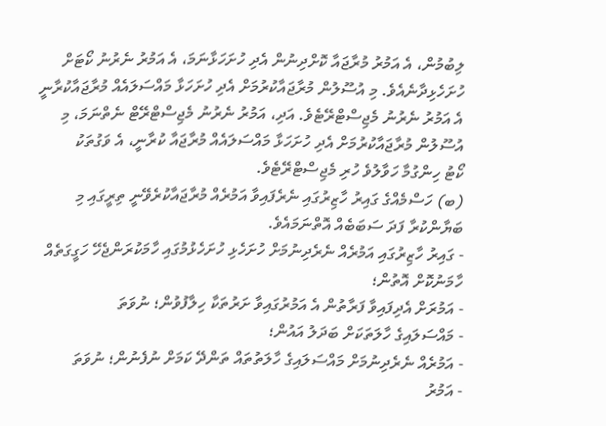ލިބުމުން، އެ އަމުރު މުރާޖައާ ކޮށްދިނުން އެދި ހުށަހަޅާނަމަ، އެ އަމުރު ނެރުނު ކޯޓަށް ހުށަހެޅިދާނެއެވެ. މި އުސޫލުން މުރާޖައާކުރުމަށް އެދި ހުށަހަޅާ މައްސަލައެއް މުރާޖައާކުރާނީ އެ އަމުރު ނެރުނު މެޖިސްޓްރޭޓެވެ. އަދި، އަމުރު ނެރުނު މެޖިސްޓްރޭޓް ނެތްނަމަ، މި އުސޫލުން މުރާޖައާކުރުމަށް އެދި ހުށަހަޅާ މައްސަލައެއް މުރާޖައާ ކުރާނީ، އެ ވަގުތަކު
ކޯޓު ހިންގުމާ ހަވާލުވެ ހުރި މެޖިސްޓްރޭޓެވެ.
(ބ) ހަސްމެއްގެ ގައިރު ހާޒިރުގައި ނެރެފައިވާ އަމުރެއް މުރާޖައާކުރެވޭނީ ތިރީގައި މި ބަޔާންކުރާ ފަދަ ސަބަބެއް އޮތްނަމައެވެ.
- ގައިރު ހާޒިރުގައި އަމުރެއް ނެރެދިނުމަށް ހުށަހެޅި ހުށަހެޅުމުގައި ހާމަކުރަންޖެހޭ ހަގީގަތެއް ހާމަނުކޮށް އޮތުން؛
- އަމުރަށް އެދިފައިވާ ފަރާތުން އެ އަމުރުގައިވާ ށަރުތަކާ ހިލާފުވުން؛ ނުވަތަ
- މައްސަލައިގެ ހާލަތަކަށް ބަދަލު އައުން؛
- އަމުރެއް ނެރެދިނުމަށް މައްސަލައިގެ ހާލަތުތައް ތަންދޭ ކަމަށް ނުފެނުން؛ ނުވަތަ
- އަމުރު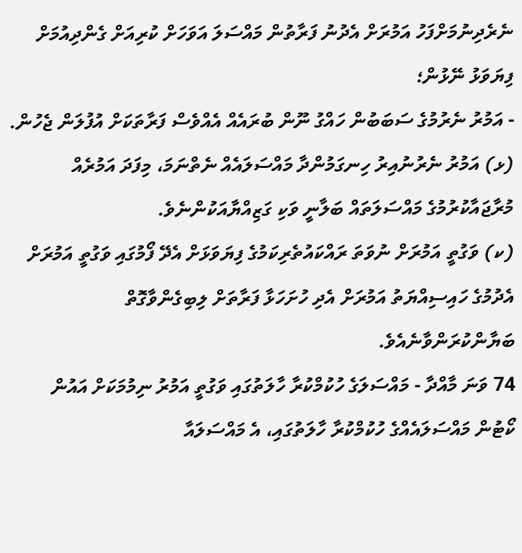ނެރެދިނުމަށްފަހު އަމުރަށް އެދުނު ފަރާތުން މައްސަލަ އަވަހަށް ކުރިއަށް ގެންދިއުމަށް ފިޔަވަޅު ނޭޅުން؛
- އަމުރު ނެރުމުގެ ސަބަބުން ހައްގު ނޫން ބުރައެއް އެއްވެސް ފަރާތަކަށް އުފުލަން ޖެހުން.
(ޅ) އަމުރު ނެރުނުއިރު ހިނގަމުންދާ މައްސަލައެއް ނެތްނަމަ، މިފަދަ އަމުރެއް މުރާޖައާކުރުމުގެ މައްސަލަތައް ބަލާނީ ވަކި ގަޒިއްޔާއަކުންނެވެ.
(ކ) ވަގުތީ އަމުރަށް ނުވަތަ ރައްކައުތެރިކަމުގެ ފިޔަވަޅަށް އެދޭ ފޯމުގައި ވަގުތީ އަމުރަށް އެދުމުގެ ހައިސިއްޔަތު އަމުރަށް އެދި ހުށަހަޅާ ފަރާތަށް ލިބިގެންވާގޮތް ބަޔާންކުރަންވާނެއެވެ.
74 ވަނަ މާއްދާ - މައްސަލަގެ ހުކުމްކުރާ ހާލަތުގައި ވަގުތީ އަމުރު ނިމުމަކަށް އައުން
ކޯޓުން މައްސަލައެއްގެ ހުކުމްކުރާ ހާލަތުގައި، އެ މައްސަލައާ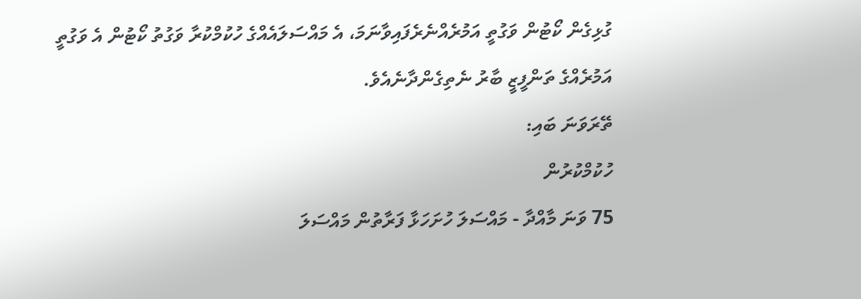ގުޅިގެން ކޯޓުން ވަގުތީ އަމުރެއްނެރެފައިވާނަމަ، އެ މައްސަލައެއްގެ ހުކުމްކުރާ ވަގުތު ކޯޓުން އެ ވަގުތީ އަމުރެއްގެ ތަންފީޒީ ބާރު ނެތިގެންދާނެއެވެ.
ތޭރަވަނަ ބައި:
ހުކުމްކުރުން
75 ވަނަ މާއްދާ - މައްސަލަ ހުށަހަޅާ ފަރާތުން މައްސަލަ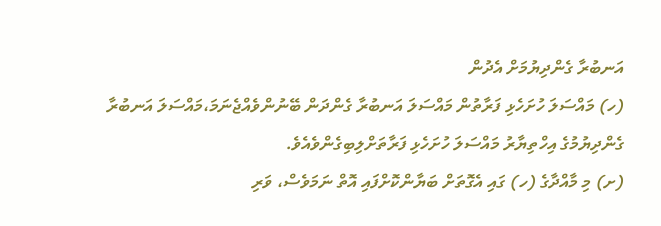އަނބުރާ ގެންދިޔުމަށް އެދުން
(ހ) މައްސަލަ ހުށަހެޅި ފަރާތުން މައްސަލަ އަނބުރާ ގެންދަން ބޭނުންވެއްޖެނަމަ،މައްސަލަ އަނބުރާ ގެންދިޔުމުގެ އިހްތިޔާރު މައްސަލަ ހުށަހެޅި ފަރާތަށްލިބިގެންވެއެވެ.
(ށ) މި މާއްދާގެ (ހ) ގައި އެގޮތަށް ބަޔާންކޮށްފައި އޮތް ނަމަވެސް، ވަރި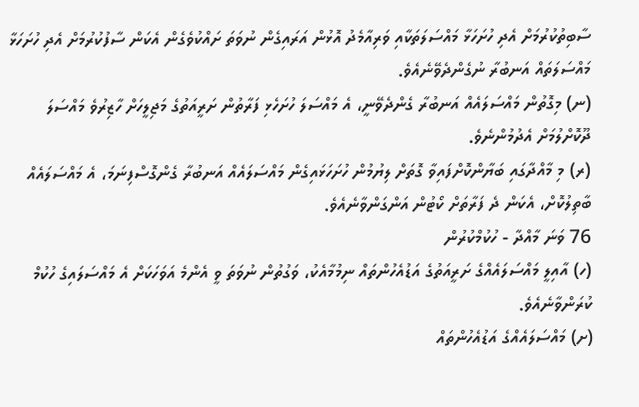ސާބިތުކުރުމަށް އެދި ހުށަހަޅާ މައްސަލަތަކާއި ވަރިއާމެދު އޮޅުން އަރައިގެން ނުވަތަ ށައްކުވެގެން އެކަން ސާފުކުރުމަށް އެދި ހުށަހަޅާ މައްސަލަތައް އަނބުރާ ނުގެންދެވޭނެއެވެ.
(ނ) މިގޮތުން މައްސަލައެއް އަނބުރާ ގެންދެވޭނީ، އެ މައްސަލަ ހުށަހެޅި ފަރާތުން ށަރީއަތުގެ މަޖިލީހަށް ހާޒިރުވެ މައްސަލަ ދޫކޮށްލުމަށް އެދުމުންނެވެ.
(ރ) މި މާއްދާގައި ބަޔާންކޮށްފައިވާ ގޮތަށް ލިޔުމުން ހުށަހަޅައިގެން މައްސަލައެއް އަނބުރާ ގެންގޮސްފިނަމަ، އެ މައްސަލައެއް ބާތިލުކޮށް، އެކަން ދެ ފަރާތަށް ކޯޓުން އަންގަންވާނެއެވެ.
76 ވަނަ މާއްދާ - ހުކުމްކުރުން
(ހ) އާއިލީ މައްސަލައެއްގެ ށަރީއަތުގެ އަޑުއެހުންތައް ނިމުމާއެކު، ވަގުތުން ނުވަތަ ވީ އެންމެ އަވަހަކަށް އެ މައްސަލައިގެ ހުކުމް ކުރަންވާނެއެވެ.
(ށ) މައްސަލައެއްގެ އަޑުއެހުންތައް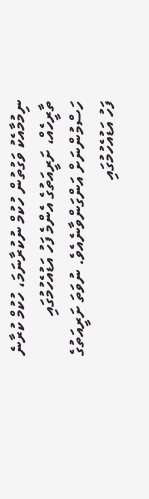ނިމުމާއެކު ވަގުތުން ހުކުމް ނުކުރާނަމަ، ހުކުމް ކުރާނެ ތާރީހެއް، ށަރީއަތުގެ އެންމެ ފަހު އަޑުއެހުމުގައި ހަސްމުންނަށް އަންގަންވާނެއެވެ. ނުވަތަ ށަރީއަތުގެ ފަހު އަޑުއެހުމުގައި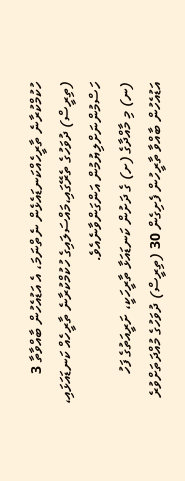ހުކުމްކުރާނެ ތާރީހެއްކަނޑައެޅެން ނެތްނަމަ، އެ އަޑުއެހުން ބާއްވާތާ 3 (ތިރީސް) ދުވަހުގެ ތެރޭގައި،މައްސަލައިގެ ހުކުމްކުރާނެ ތާރީހެއް ކަނޑައަޅައި، ހަސްމުންނަށްލިޔުމުން އަންގަންވާނެއެވެ.
(ނ) މި މާއްދާގެ (ށ) ގެ ދަށުން ކަނޑައަޅާ ތާރީހަކީ، ށަރީއަތުގެ ފަހު އަޑުއެހުން ބާއްވާ ތާރީހުން ފެށިގެން 30 (ތިރީސް) ދުވަހުގެ މުއްދަތަށްވުރެ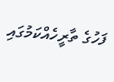ފަހުގެ ތާރީހެއްކަމުގައި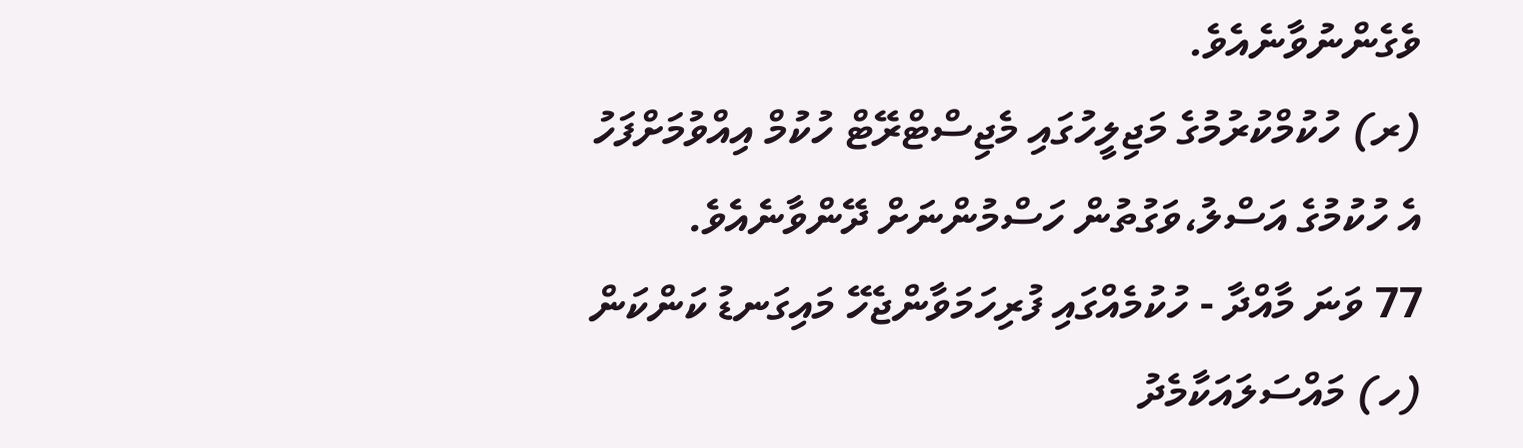ވެގެންނުވާނެއެވެ.
(ރ) ހުކުމްކުރުމުގެ މަޖިލީހުގައި މެޖިސްޓްރޭޓް ހުކުމް އިއްވުމަށްފަހު އެ ހުކުމުގެ އަސްލު،ވަގުތުން ހަސްމުންނަށް ދޭންވާނެއެވެ.
77 ވަނަ މާއްދާ - ހުކުމެއްގައި ފުރިހަމަވާންޖެހޭ މައިގަނޑު ކަންކަން
(ހ) މައްސަލައަކާމެދު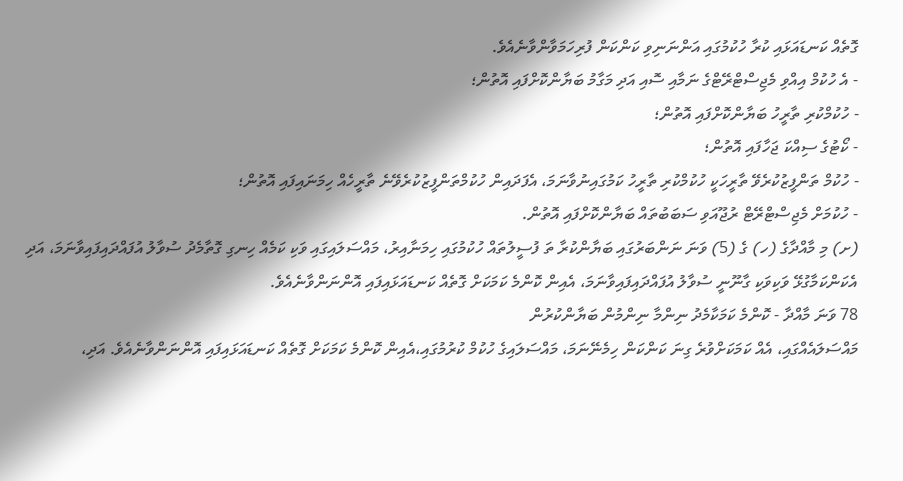ގޮތެއް ކަނޑައަޅައި ކުރާ ހުކުމުގައި އަންނަނިވި ކަންކަން ފުރިހަމަވާންވާނެއެވެ.
- އެ ހުކުމް އިއްވި މެޖިސްޓްރޭޓްގެ ނަމާއި ސޮއި އަދި މަގާމު ބަޔާންކޮށްފައި އޮތުން؛
- ހުކުމްކުރި ތާރީހު ބަޔާންކޮށްފައި އޮތުން؛
- ކޯޓުގެ ސިއްކަ ޖަހާފައި އޮތުން؛
- ހުކުމް ތަންފީޒުކުރެވޭ ތާރީހަކީ ހުކުމްކުރި ތާރީހު ކަމުގައިނުވާނަމަ، އެފަދައިން ހުކުމްތަންފީޒުކުރެވޭނެ ތާރީހެއް ހިމަނައިފައި އޮތުން؛
- ހުކުމަށް މެޖިސްޓްރޭޓް ރުޖޫއަވި ސަބަބުތައް ބަޔާންކޮށްފައި އޮތުން.
(ށ) މި މާއްދާގެ (ހ) ގެ (5) ވަނަ ނަންބަރުގައި ބަޔާންކުރާ ތަ ފުސީލުތައް ހުކުމުގައި ހިމަނާއިރު، މައްސަލައިގައި ވަކި ކަމެއް ހިނގި ގޮތާމެދު ސުވާލު އުފައްދައިފައިވާނަމަ، އަދި އެކަންކަމާގުޅޭ ވަކިވަކި ގާނޫނީ ސުވާލު އުފައްދައިފައިވާނަމަ، އެއިން ކޮންމެ ކަމަކަށް ގޮތެއް ކަނޑައަޅައިފައި އޮންނަންވާނެއެވެ.
78 ވަނަ މާއްދާ - ކޮންމެ ކަމަކާމެދު ނިންމާ ނިންމުން ބަޔާންކުރުން
މައްސަލައެއްގައި، އެއް ކަމަކަށްވުރެ ގިނަ ކަންކަން ހިމެނޭނަމަ، މައްސަލައިގެ ހުކުމް ކުރުމުގައި،އެއިން ކޮންމެ ކަމަކަށް ގޮތެއް ކަނޑައަޅައިފައި އޮންނަންވާނެއެވެ. އަދި،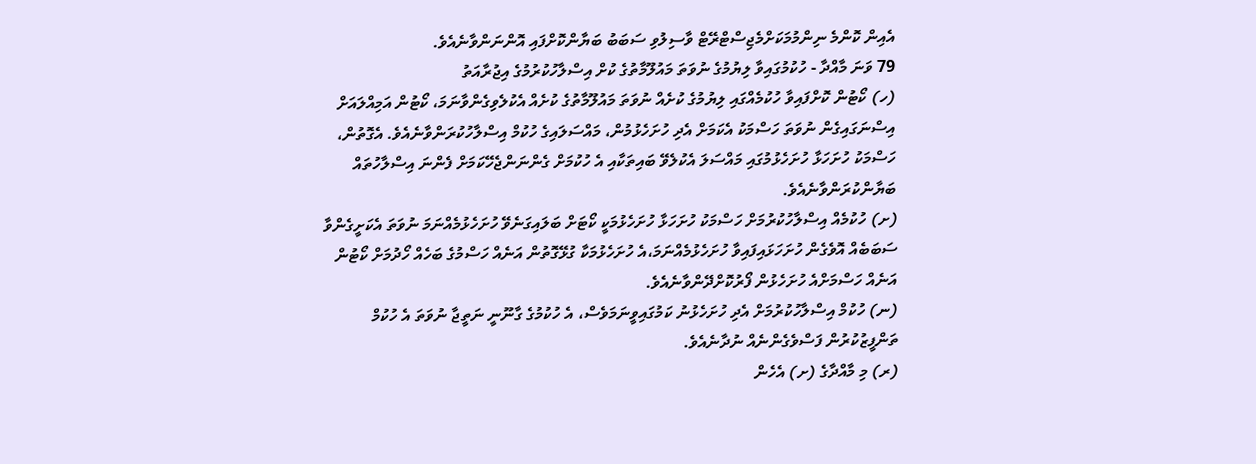އެއިން ކޮންމެ ނިންމުމަކަށްމެޖިސްޓްރޭޓް ވާސިލުވި ސަބަބު ބަޔާންކޮށްފައި އޮންނަންވާނެއެވެ.
79 ވަނަ މާއްދާ - ހުކުމުގައިވާ ލިޔުމުގެ ނުވަތަ މައުލޫމާތުގެ ކުށް އިސްލާހުކުރުމުގެ އިޖުރާއަތު
(ހ) ކޯޓުން ކޮށްފައިވާ ހުކުމެއްގައި ލިޔުމުގެ ކުށެއް ނުވަތަ މައުލޫމާތުގެ ކުށެއް އެކުލެވިގެންވާނަމަ، ކޯޓުން އަމިއްލައަށް އިސްނަގައިގެން ނުވަތަ ހަސްމަކު އެކަމަށް އެދި ހުށަހެޅުމުން، މައްސަލައިގެ ހުކުމް އިސްލާހުކުރަންވާނެއެވެ. އެގޮތުން، ހަސްމަކު ހުށަހަޅާ ހުށަހެޅުމުގައި މައްސަލަ އެކުލެވޭ ބައިތަކާއި އެ ހުކުމަށް ގެންނަންޖެހޭކަމަށް ފެންނަ އިސްލާހުތައް ބަޔާންކުރަންވާނެއެވެ.
(ށ) ހުކުމެއް އިސްލާހުކުރުމަށް ހަސްމަކު ހުށަހަޅާ ހުށަހެޅުމަކީ ކޯޓަށް ބަލައިގަނެވޭ ހުށަހެޅުމެއްނަމަ ނުވަތަ އެކަށީގެންވާ ސަބަބެއް އޮވެގެން ހުށަހަޅައިފައިވާ ހުށަހެޅުމެއްނަމަ،އެ ހުށަހެޅުމަކާ ގުޅޭގޮތުން އަނެއް ހަސްމުގެ ބަހެއް ހޯދުމަށް ކޯޓުން އަނެއް ހަސްމަށްއެ ހުށަހެޅުން ފޯރުކޮށްދޭންވާނެއެވެ.
(ނ) ހުކުމް އިސްލާހުކުރުމަށް އެދި ހުށަހެޅުނު ކަމުގައިވީނަމަވެސް، އެ ހުކުމުގެ ގާނޫނީ ނަތީޖާ ނުވަތަ އެ ހުކުމް ތަންފީޒުކުރުން ފަސްވެގެންނެއް ނުދާނެއެވެ.
(ރ) މި މާއްދާގެ (ށ) އެހެން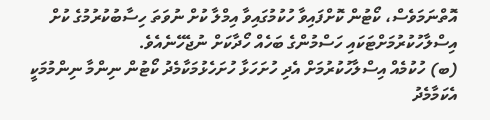އޮތްނަމަވެސް، ކޯޓުން ކޮށްފައިވާ ހުކުމުގައިވާ އިމްލާ ކުށް ނުވަތަ ހިސާބުކުރުމުގެ ކުށް އިސްލާހުކުރުމަށްޓަކައި ހަސްމުންގެ ބަހެއް ހޯދާކަށް ނުޖެހޭނެއެވެ.
(ބ) ހުކުމެއް އިސްލާހުކުރުމަށް އެދި ހުށަހަޅާ ހުށަހެޅުމަކާމެދު ކޯޓުން ނިންމާ ނިންމުމަކީ އެކަމާމެދު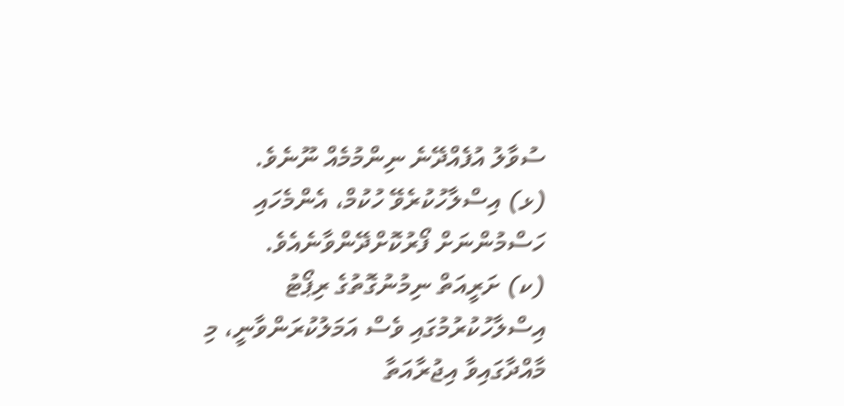ސުވާލު އުފެއްދޭނެ ނިންމުމެއް ނޫނެވެ.
(ޅ) އިސްލާހުކުރެވޭ ހުކުމް، އެންމެހައި ހަސްމުންނަށް ފޯރުކޮށްދޭންވާނެއެވެ.
(ކ) ށަރީއަތް ނިމުނުގޮތުގެ ރިޕޯޓު އިސްލާހުކުރުމުގައި ވެސް އަމަލުކުރަންވާނީ، މި މާއްދާގައިވާ އިޖުރާއަތާ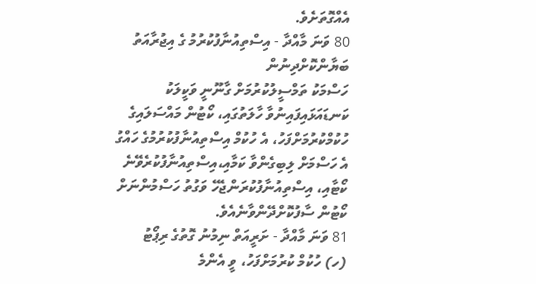އެއްގޮތަށެވެ.
80 ވަނަ މާއްދާ - އިސްތިއުނާފުކުރުމު ގެ އިޖުރާއަތު ބަޔާންކޮށްދިނުން
ހަސްމަކު ތަމްސީލުކުރުމަށް ގާނޫނީ ވަކީލަކު ކަނޑައަޅައިފައިނުވާ ހާލަތުގައި، ކޯޓުން މައްސަލައިގެ ހުކުމްކުރުމަށްފަހު، އެ ހުކުމް އިސްތިއުނާފުކުރުމުގެ ހައްގު އެ ހަސްމަށް ލިބިގެންވާ ކަމާއި،އިސްތިއުނާފުކުރެވޭނެ ކޯޓާއި، އިސްތިއުނާފުކުރަންޖެހޭ ވަގުތު ހަސްމުންނަށް ކޯޓުން ސާފުކޮށްދޭންވާނެއެވެ.
81 ވަނަ މާއްދާ - ށަރީއަތް ނިމުނު ގޮތުގެ ރިޕޯޓު
(ހ) ހުކުމް ކުރުމަށްފަހު، ވީ އެންމެ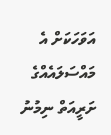އަވަހަކަށް އެ މައްސަލައެއްގެ ށަރީއަތް ނިމުނު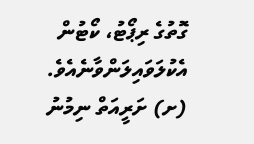ގޮތުގެ ރިޕޯޓު، ކޯޓުން އެކުލަވައިލަންވާނެއެވެ.
(ށ) ށަރީއަތް ނިމުނު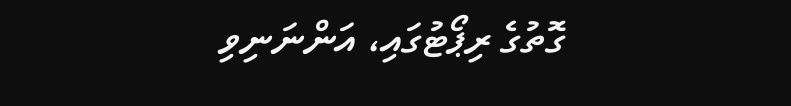ގޮތުގެ ރިޕޯޓުގައި، އަންނަނިވި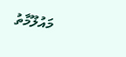މައުލޫމާތު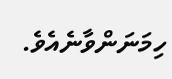ހިމަނަންވާނެއެވެ.